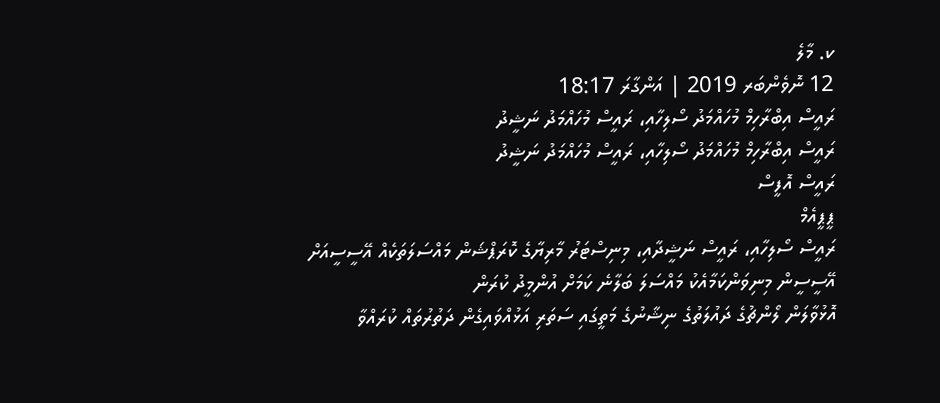ކ. މާލެ
12 ނޮވެންބަރ 2019 | އަންގާރަ 18:17
ރައީސް އިބްރާހިމް މުހައްމަދު ސޯލިހާއި، ރައީސް މުހައްމަދު ނަޝީދު
ރައީސް އިބްރާހިމް މުހައްމަދު ސޯލިހާއި، ރައީސް މުހައްމަދު ނަޝީދު
ރައީސް އޮފީސް
ޕީޕީއެމް
ރައީސް ސޯލިހާއި، ރައީސް ނަޝީދާއި، މިނިސްޓަރު މާރިޔާގެ ކޮރަޕްޝަން މައްސަލަތަކެއް އޭސީސީއަށް
އޭސީސީން މިނިވަންކަމާއެކު މައްސަލަ ބަލާނެ ކަމަށް އުންމީދު ކުރަން
އޮޅުވާލަން ލޯންޗުގެ ދައުލަތުގެ ނިޝާނުގެ މަތީގައި ސަތަރި އަޅުއްވައިގެން ދަތުރުތައް ކުރައްވާ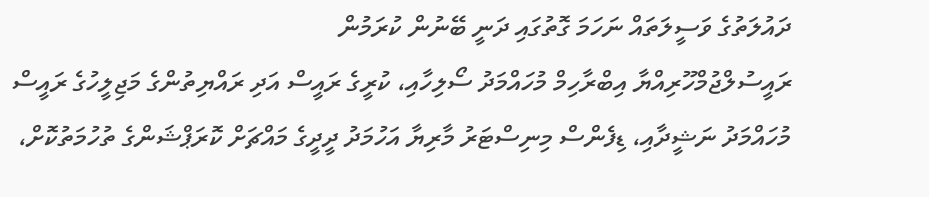ދައުލަތުގެ ވަސީލަތައް ނަހަމަ ގޮތުގައި ދަނީ ބޭނުން ކުރަމުން
ރައީސުލްޖުމްހޫރިއްޔާ އިބްރާހިމް މުހައްމަދު ސޯލިހާއި، ކުރީގެ ރައީސް އަދި ރައްޔިތުންގެ މަޖިލީހުގެ ރައީސް މުހައްމަދު ނަޝީދާއި، ޑިފެންސް މިނިސްޓަރު މާރިޔާ އަހުމަދު ދީދީގެ މައްޗަށް ކޮރަޕްޝަންގެ ތުހުމަތުކޮށް،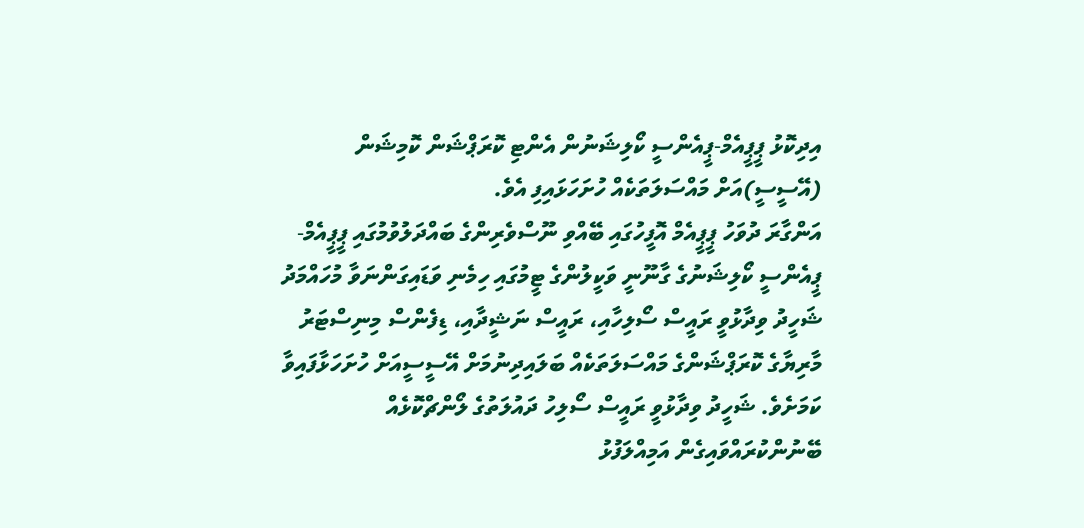އިދިކޮޅު ޕީޕީއެމް-ޕީއެންސީ ކޯލިޝަނުން އެންޓި ކޮރަޕްޝަން ކޮމިޝަން (އޭސީސީ)އަށް މައްސަލަތަކެއް ހުށަހަޅައިފި އެވެ.
އަންގާރަ ދުވަހު ޕީޕީއެމް އޮފީހުގައި ބޭއްވި ނޫސްވެރިންގެ ބައްދަލުވުމުގައި ޕީޕީއެމް-ޕީއެންސީ ކޯލިޝަނުގެ ގާނޫނީ ވަކީލުންގެ ޓީމުގައި ހިމެނި ވަޑައިގަންނަވާ މުހައްމަދު ޝަހީދު ވިދާޅުވީ ރައީސް ސޯލިހާއި، ރައީސް ނަޝީދާއި، ޑިފެންސް މިނިސްޓަރު މާރިޔާގެ ކޮރަޕްޝަންގެ މައްސަލަތަކެއް ބަލައިދިނުމަށް އޭސީސީއަށް ހުށަހަޅާފައިވާ ކަމަށެވެ. ޝަހީދު ވިދާޅުވީ ރައީސް ސޯލިހު ދައުލަތުގެ ލޯންޗްކޮޅެއް ބޭނުންކުރައްވައިގެން އަމިއްލަފުޅު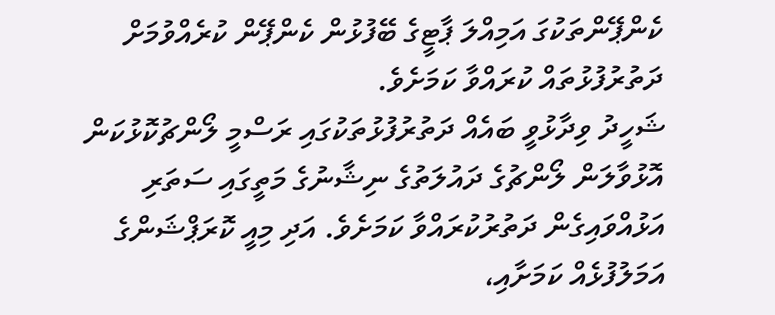ކެންޕޭންތަކުގަ އަމިއްލަ ޕާޓީގެ ބޭފުޅުން ކެންޕޭން ކުރެއްވުމަށް ދަތުރުފުޅުތައް ކުރައްވާ ކަމަށެވެ.
ޝަހީދު ވިދާޅުވީ ބައެއް ދަތުރުފުޅުތަކުގައި ރަސްމީ ލޯންޗުކޮޅުކަން އޮޅުވާލަން ލޯންޗުގެ ދައުލަތުގެ ނިޝާނުގެ މަތީގައި ސަތަރި އަޅުއްވައިގެން ދަތުރުކުރައްވާ ކަމަށެވެ. އަދި މިއީ ކޮރަޕްޝަންގެ އަމަލުފުޅެއް ކަމަށާއި،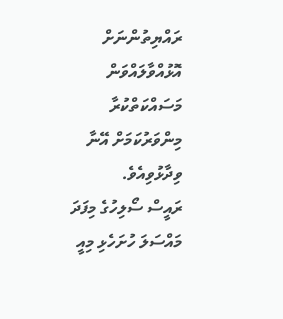ރައްޔިތުންނަށް އޮޅުއްވާލައްވަން މަސައްކަތްކުރާ މިންވަރުކަމަށް އޭނާ ވިދާޅުވިއެވެ.
ރައީސް ސޯލިހުގެ މިފަދަ މައްސަލަ ހުށަހެޅި މިއީ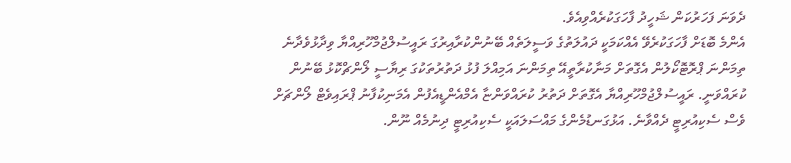ދެވަނަ ފަހަރުކަން ޝަހީދު ފާހަގަކުރެއްވިއެވެ.
އެންމެ ބޮޑަށް ފާހަގަކުރެވޭ އެއްކަމަކީ ދައުލަތުގެ ވަސީލަތެއް ބޭނުންކުރާއިރުގަ ރައީސުލްޖުމްހޫރިއްޔާ ވިދާޅުވެދާނެ ތިމަންނަ ޕްރޮޓޮކޯލުން އެގޮތަށް މަނާކުރާތީއޭ ތިމަންނަ އަމިއްލަ ފުޅު ދަތުރުތަކުގަ ރިޔާސީ ލޯންޗްކޮޅު ބޭނުން ކުރައްވަނީ. ރައީސުލްޖުމްހޫރިއްޔާ އެގޮތަށް ދަތުރު ކުރައްވަންޏާ އެމްއެންޑީއެފުން އެމަނިކުފާނު ޕްރައިވެޓް ލޯންޗަށް ވެސް ސެކިއުރިޓީ ދެއްވާނެ. އަޅުގަނޑުމެންގެ މައްސަލައަކީ ސެކިއުރިޓީ ދިނުމެއް ނޫން.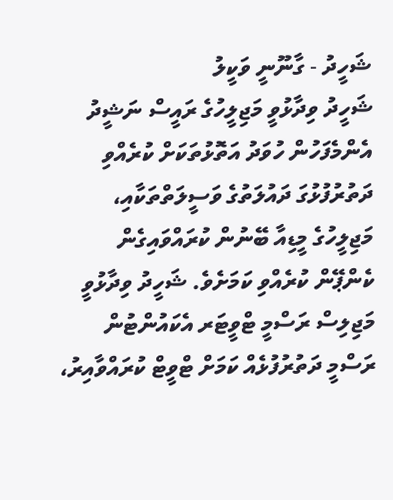ޝަހީދު - ގާނޫނީ ވަކީލު
ޝަހީދު ވިދާޅުވީ މަޖިލީހުގެ ރައީސް ނަޝީދު އެންމެފަހުން ހުވަދު އަތޮޅުތަކަށް ކުރެއްވި ދަތުރުފުޅުގަ ދައުލަތުގެ ވަސީލަތްތަކާއި، މަޖިލީހުގެ މީޑިއާ ބޭނުން ކުރައްވައިގެން ކެންޕޭން ކުރެއްވި ކަމަށެވެ. ޝަހީދު ވިދާޅުވީ މަޖިލިސް ރަސްމީ ޓްވީޓަރ އެކައުންޓުން ރަސްމީ ދަތުރުފުޅެއް ކަމަށް ޓްވީޓް ކުރައްވާއިރު،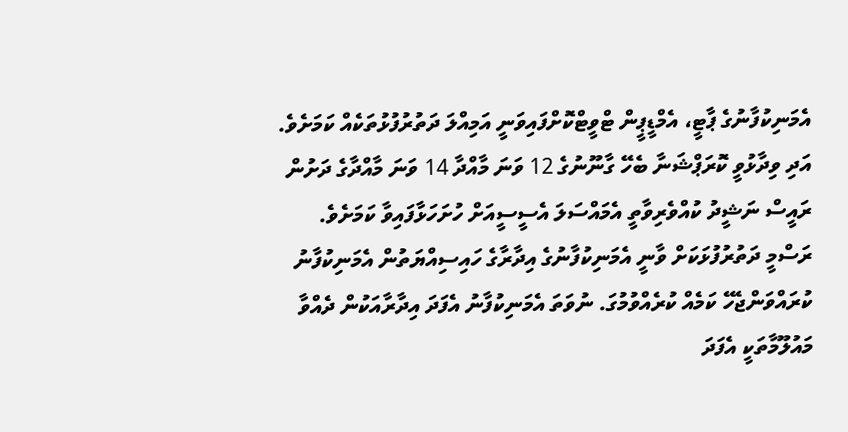އެމަނިކުފާނުގެ ޕާޓީ، އެމްޑީޕީން ޓްވީޓްކޮށްފައިވަނީ އަމިއްލަ ދަތުރުފުޅުތަކެއް ކަމަށެވެ. އަދި ވިދާޅުވީ ކޮރަޕްޝަނާ ބެހޭ ގާނޫނުގެ 12 ވަނަ މާއްދާ 14 ވަނަ މާއްދާގެ ދަށުން ރައީސް ނަޝީދު ކުއްވެރިވާތީ އެމައްސަލަ އެސީސީއަށް ހުށަހަޅާފައިވާ ކަމަށެވެ.
ރަސްމީ ދަތުރުފުޅަކަށް ވާނީ އެމަނިކުފާނުގެ އިދާރާގެ ހައިސިއްޔަތުން އެމަނިކުފާނު ކުރައްވަންޖެހޭ ކަމެއް ކުރެއްވުމުގަ. ނުވަތަ އެމަނިކުފާނު އެފަދަ އިދާރާއަކުން ދެއްވާ މައުލޫމާތަކީ އެފަދަ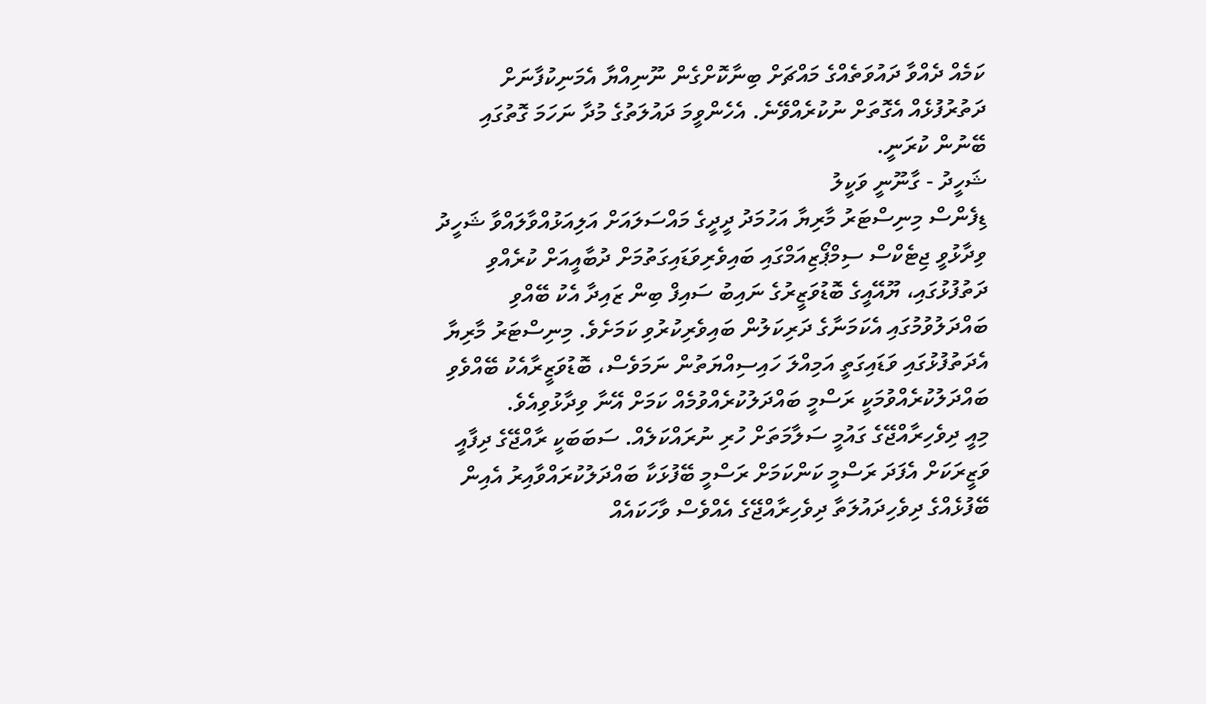ކަމެއް ދެއްވާ ދައުވަތެއްގެ މައްޗަށް ބިނާކޮށްގެން ނޫނިއްޔާ އެމަނިކުފާނަށް ދަތުރުފުޅެއް އެގޮތަށް ނުކުރެއްވޭނެ. އެހެންވީމަ ދައުލަތުގެ މުދާ ނަހަމަ ގޮތުގައި ބޭނުން ކުރަނީ.
ޝަހީދު - ގާނޫނީ ވަކީލު
ޑިފެންސް މިނިސްޓަރު މާރިޔާ އަހުމަދު ދީދީގެ މައްސަލައަށް އަލިއަޅުއްވާލައްވާ ޝަހީދު ވިދާޅުވީ ޖިޓެކްސް ސިމްޕޯޒިއަމްގައި ބައިވެރިވަޑައިގަތުމަށް ދުބާއީއަށް ކުރެއްވި ދަތުފުޅުގައި، ޔޫއޭއީގެ ބޮޑުވަޒީރުގެ ނައިބު ސައިފް ބިން ޒައިދާ އެކު ބޭއްވި ބައްދަލުވުމުގައި އެކަމަނާގެ ދަރިކަލުން ބައިވެރިކުރުވި ކަމަށެވެ. މިނިސްޓަރު މާރިޔާ އެދަތުފުޅުގައި ވަޑައިގަތީ އަމިއްލަ ހައިސިއްޔަތުން ނަމަވެސް، ބޮޑުވަޒީރާއެކު ބޭއްވެވި ބައްދަލުކުރެއްވުމަކީ ރަސްމީ ބައްދަލުކުރެއްވުމެއް ކަމަށް އޭނާ ވިދާޅުވިއެވެ.
މިއީ ދިވެހިރާއްޖޭގެ ގައުމީ ސަލާމަތަށް ހުރި ނުރައްކަލެއް. ސަބަބަކީ ރާއްޖޭގެ ދިފާއީ ވަޒީރަކަށް އެފަދަ ރަސްމީ ކަންކަމަށް ރަސްމީ ބޭފުޅަކާ ބައްދަލުކުރައްވާއިރު އެއިން ބޭފުޅެއްގެ ދިވެހިދައުލަތާ ދިވެހިރާއްޖޭގެ އެއްވެސް ވާހަކައެއް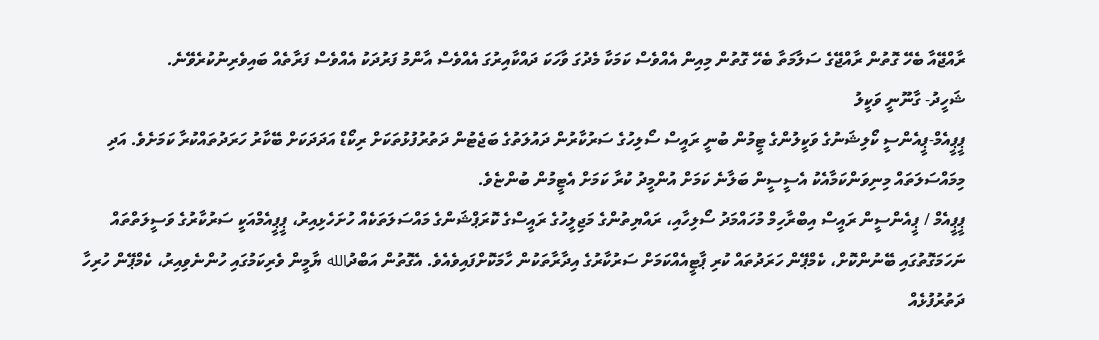ރާއްޖޭއާ ބެހޭ ގޮތުން ރާއްޖޭގެ ސަލާމަތާ ބެހޭ ގޮތުން މިއިން އެއްވެސް ކަމަކާ މެދުގަ ވާހަކަ ދައްކާއިރުގަ އެއްވެސް އާންމު ފަރުދަކު އެއްވެސް ފަރާތެއް ބައިވެރިނުކުރެވޭނެ.
ޝަހީދު- ގާނޫނީ ވަކީލު
ޕީޕީއެމް-ޕީއެންސީ ކޯލިޝަނުގެ ވަކީލުންގެ ޓީމުން ބުނީ ރައީސް ސޯލިހުގެ ސަރުކާރުން ދައުލަތުގެ ބަޖެޓުން ދަތުރުފުޅުތަކަށް ރިކޯޑް އަދަދަކަށް ބޭކާރު ހަރަދުތައްކުރާ ކަމަށެވެ. އަދި މިމައްސަލަތައް މިނިވަންކަމާއެކު އެސީސީން ބަލާނެ ކަމަށް އުންމީދު ކުރާ ކަމަށް އެޓީމުން ބުންޏެވެ.
ޕީޕީއެމް / ޕީއެންސީން ރައީސް އިބްރާހިމް މުހައްމަދު ސޯލިހާއި، ރައްޔިތުންގެ މަޖިލީހުގެ ރައީސްގެ ކޮރަޕްޝަންގެ މައްސަލަތަކެއް ހުށަހެޅިއިރު، ޕީޕީއެމްއަކީ ސަރުކާރުގެ ވަސީލަތްތައް ނަހަމަގޮތުގައި ބޭނުންކޮށް، ކެމްޕޭން ހަރަދުތައް ކުރި ޕާޓީއެއްކަމަށް ސަރުކާރުގެ އިދާރާތަކުން ހާމަކޮށްފައިވެއެވެ. އެގޮތުން އަބްދުالله ޔާމީން ވެރިކަމުގައި ހުންނެވިއިރު، ކެމްޕޭން ހުރިހާ ދަތުރުފުޅެއް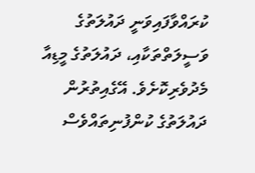ކުރައްވާފައިވަނީ ދައުލަތުގެ ވަސީލަތްތަކާއި، ދައުލަތުގެ މީޑިއާ މެދުވެރިކޮށެވެ. އޭގެއިތުރުން ދައުލަތުގެ ކުންފުނިތައްވެސް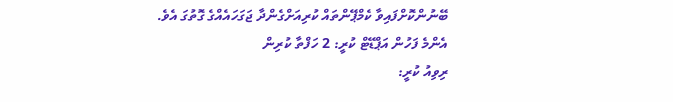ބޭނުންކޮށްފައިވާ ކެމްޕޭންތައް ކުރިއަށްގެންދާ ޖަގަހައެއްގެ ގޮތުގަ އެވެ.
އެންމެ ފަހުން އަޕްޑޭޓް ކުރީ: 2 ހަފްތާ ކުރިން
ރިވިއު ކުރީ: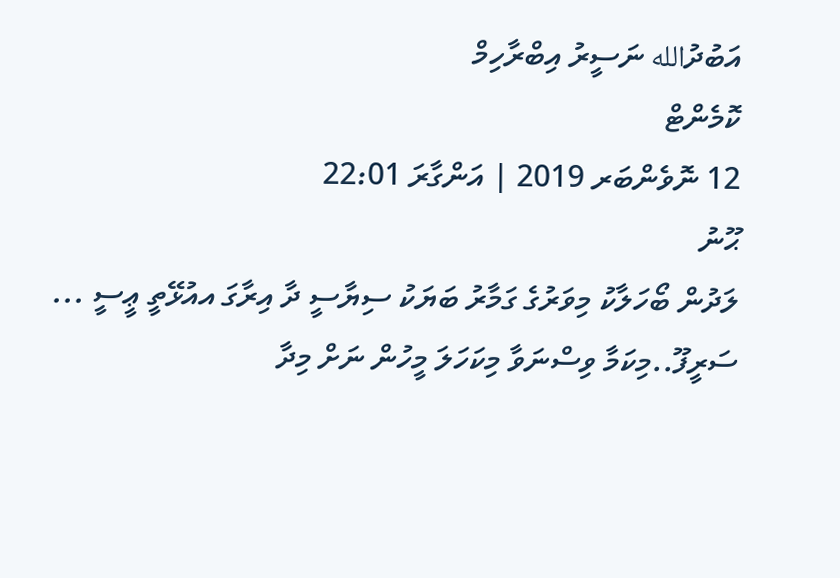އަބުދުالله ނަސީރު އިބްރާހިމް
ކޮމެންޓް
12 ނޮވެންބަރ 2019 | އަންގާރަ 22:01
ޙޫނު
ލަދުން ބޯހަލާކު މިވަރުގެ ގަމާރު ބަޔަކު ސިޔާސީ ދާ އިރާގަ އއުޅޭތީ ޢީސީ ... ސަރީފޫ..މިކަމާ ވިސްނަވާ މިކަހަލަ މީހުން ނަށް މިދާ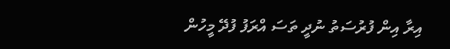އިރާ އިން ފުރުސަތު ނުދީ ތަސަ އްރަފު ފުދޭ މީހުން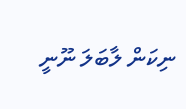ނިކަން ލާބަލަ ނޫނީ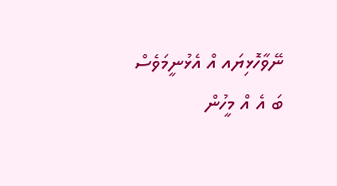ނޭވާހޮޅިޔައ އް އެޅުނީމަވެސް ބަ އެ އް މީހުން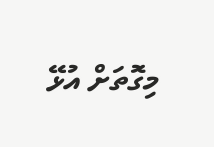މިގޮތަށް އުޅޭ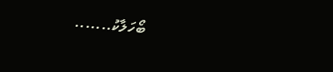ބޯހަލާކު.......